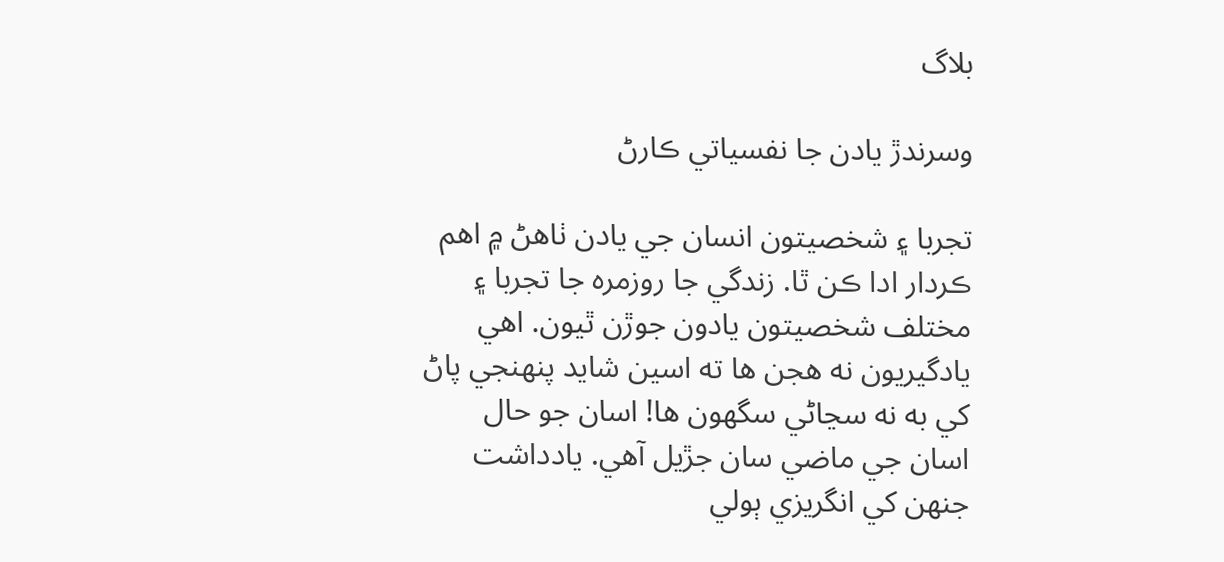بلاگ

وسرندڙ يادن جا نفسياتي ڪارڻ

تجربا ۽ شخصيتون انسان جي يادن ٺاھڻ ۾ اھم ڪردار ادا ڪن ٿا. زندگي جا روزمرہ جا تجربا ۽ مختلف شخصيتون يادون جوڙن ٿيون. اھي يادگيريون نه ھجن ھا ته اسين شايد پنھنجي پاڻ کي به نه سڃاڻي سگھون ھا! اسان جو حال اسان جي ماضي سان جڙيل آھي. يادداشت جنھن کي انگريزي ٻولي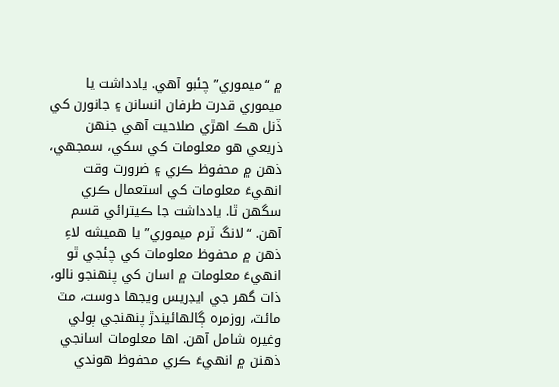۾ “ميموري” چئبو آھي. يادداشت يا ميموري قدرت طرفان انسانن ۽ جانورن کي ڏنل ھڪ اھڙي صلاحيت آھي جنھن ذريعي ھو معلومات کي سکي، سمجھي، ذھن ۾ محفوظ ڪري ۽ ضرورت وقت انھيءَ معلومات کي استعمال ڪري سگھن ٿا. يادداشت جا ڪيترائي قسم آھن. “لانگ ٽرم ميموري” يا ھميشه لاءِ ذھن ۾ محفوظ معلومات کي چئجي ٿو انھيءَ معلومات ۾ اسان کي پنھنجو نالو، ذات گھر جي ايڊريس ويجھا دوست، مٽ مائٽ، روزمرہ ڳالھائيندڙ پنھنجي ٻولي وغيرہ شامل آھن. اھا معلومات اسانجي ذھنن ۾ انھيءَ ڪري محفوظ ھوندي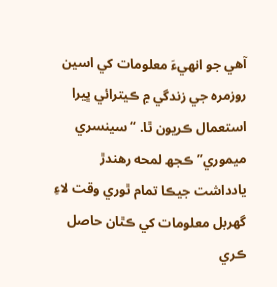آھي جو انھيءَ معلومات کي اسين روزمرہ جي زندگي ۾ ڪيترائي ڀيرا استعمال ڪريون ٿا. “سينسري ميموري” ڪجھ لمحه رھندڙ يادداشت جيڪا تمام ٿوري وقت لاءِ گھربل معلومات کي ڪٿان حاصل ڪري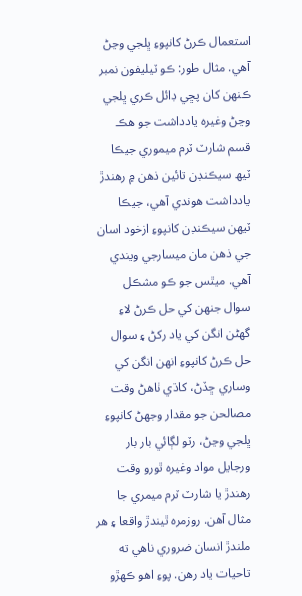استعمال ڪرڻ کانپوءِ ڀلجي وڃڻ آھي. مثال طور: ڪو ٽيليفون نمبر ڪنھن کان پڇي ڊائل ڪري ڀلجي وڃڻ وغيرہ يادداشت جو ھڪ قسم شارٽ ٽرم ميموري جيڪا ٽيھ سيڪنڊن تائين ذھن ۾ رھندڙ يادداشت ھوندي آھي، جيڪا ٽيھن سيڪنڊن کانپوءِ ازخود اسان جي ذھن مان ميسارجي ويندي آھي. ميٿس جو ڪو مشڪل سوال جنھن کي حل ڪرڻ لاءِ گھڻن انگن کي ياد رکڻ ۽ سوال حل ڪرڻ کانپوءِ انھن انگن کي وساري ڇڏڻ، کاڌي ٺاھڻ وقت مصالحن جو مقدار وجھڻ کانپوءِ ڀلجي وڃڻ، رٽو لڳائي بار بار ورجايل مواد وغيرہ ٿورو وقت رھندڙ يا شارٽ ٽرم ميمري جا مثال آھن. روزمرہ ٿيندڙ واقعا ۽ ھر ملندڙ انسان ضروري ناھي ته تاحيات ياد رھن. پوءِ اھو ڪھڙو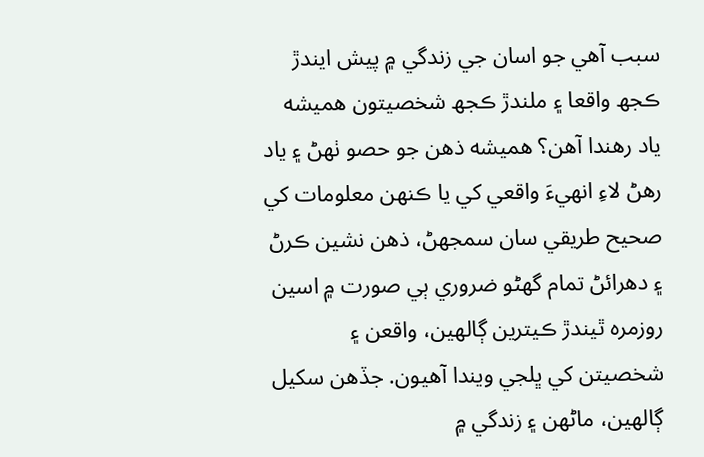سبب آھي جو اسان جي زندگي ۾ پيش ايندڙ ڪجھ واقعا ۽ ملندڙ ڪجھ شخصيتون ھميشه ياد رھندا آھن؟ ھميشه ذھن جو حصو ٺھڻ ۽ ياد رھڻ لاءِ انھيءَ واقعي کي يا ڪنھن معلومات کي صحيح طريقي سان سمجھڻ، ذھن نشين ڪرڻ ۽ دھرائڻ تمام گھڻو ضروري ٻي صورت ۾ اسين روزمرہ ٿيندڙ ڪيترين ڳالھين، واقعن ۽ شخصيتن کي ڀلجي ويندا آھيون. جڏھن سکيل ڳالھين، ماڻھن ۽ زندگي ۾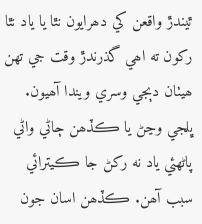ٿيندڙ واقعن کي دھرايون نٿا يا ياد نٿا رکون ته اھي گذرندڙ وقت جي تھن ھيٺان دٻجي وسري ويندا آھيون. ڀلجي وڃڻ يا ڪڏھن ڄاڻي واڻي پاڻھئي ياد نه رکڻ جا ڪيترائي سبب آھن. ڪڏھن اسان جون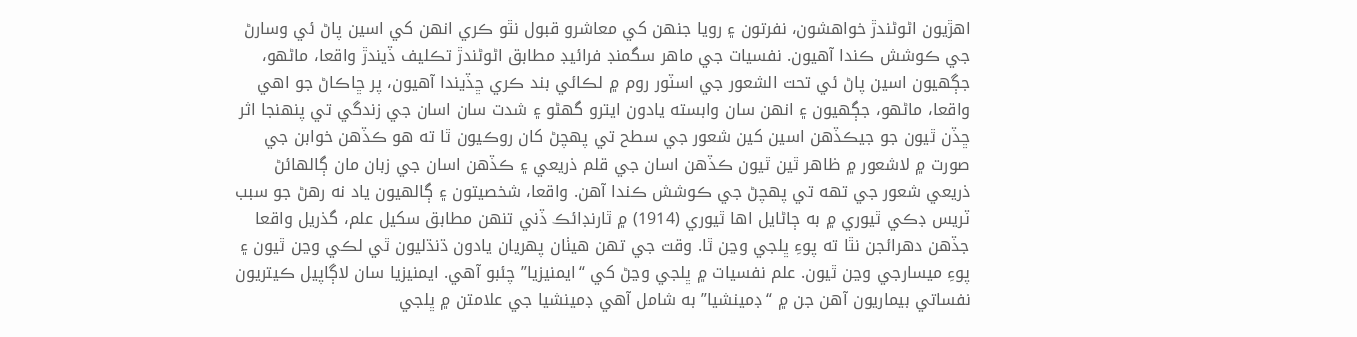اھڙيون اڻوڻندڙ خواھشون، نفرتون ۽ رويا جنھن کي معاشرو قبول نٿو ڪري انھن کي اسين پاڻ ئي وسارڻ جي ڪوشش ڪندا آھيون. نفسيات جي ماھر سگمنڊ فرائيڊ مطابق اڻوڻندڙ تڪليف ڏيندڙ واقعا، ماڻھو، جڳھيون اسين پاڻ ئي تحت الشعور جي اسٽور روم ۾ لڪائي بند ڪري ڇڏيندا آھيون، پر ڇاڪاڻ جو اھي واقعا، ماڻھو، جڳھيون ۽ انھن سان وابسته يادون ايترو گھڻو ۽ شدت سان اسان جي زندگي تي پنھنجا اثر ڇڏن ٿيون جو جيڪڏھن اسين کين شعور جي سطح تي پھچڻ کان روڪيون ٿا ته ھو ڪڏھن خوابن جي صورت ۾ لاشعور ۾ ظاھر ٿين ٿيون ڪڏھن اسان جي قلم ذريعي ۽ ڪڏھن اسان جي زبان مان ڳالھائڻ ذريعي شعور جي تهه تي پھچڻ جي ڪوشش ڪندا آھن. واقعا، شخصيتون ۽ ڳالھيون ياد نه رھڻ جو سبب ٽريس ڊڪي ٿيوري ۾ به ڄاڻايل اھا ٿيوري (1914) ۾ ٿارنڊائڪ ڏني تنھن مطابق سکيل علم، گذريل واقعا جڏھن دھرائجن نٿا ته پوءِ ڀلجي وڃن ٿا. وقت جي تھن ھيٺان پھريان يادون ڌنڌليون ٿي لڪي وڃن ٿيون ۽ پوءِ ميسارجي وڃن ٿيون. علم نفسيات ۾ ڀلجي وڃڻ کي “ايمنيزيا” چئبو آھي. ايمنيزيا سان لاڳاپيل ڪيتريون نفساتي بيماريون آھن جن ۾ “ڊمينشيا” به شامل آھي ڊمينشيا جي علامتن ۾ ڀلجي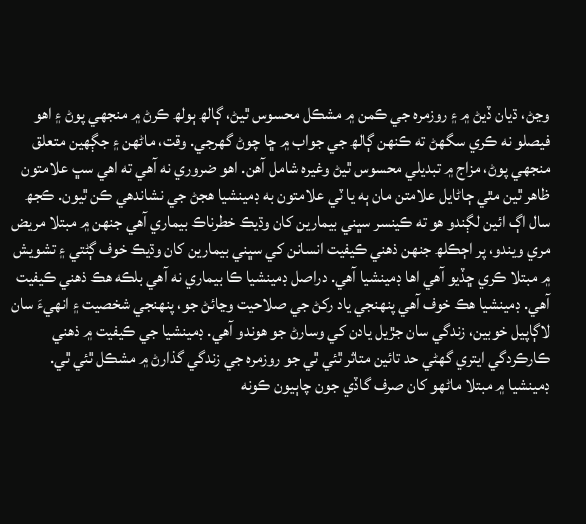وڃڻ، ڌيان ڏيڻ ۾ ۽ روزمرہ جي ڪمن ۾ مشڪل محسوس ٿيڻ، ڳالھ ٻولھ ڪرڻ ۾ منجھي پوڻ ۽ اھو فيصلو نه ڪري سگھڻ ته ڪنھن ڳالھ جي جواب ۾ ڇا چوڻ گھرجي. وقت، ماڻھن ۽ جڳھين متعلق منجھي پوڻ، مزاج ۾ تبديلي محسوس ٿيڻ وغيرہ شامل آھن. اھو ضروري نه آھي ته اھي سڀ علامتون ظاھر ٿين مٿي ڄاڻايل علامتن مان ٻه يا ٽي علامتون به ڊمينشيا ھجڻ جي نشاندھي ڪن ٿيون. ڪجھ سال اڳ ائين لڳندو ھو ته ڪينسر سڀني بيمارين کان وڌيڪ خطرناڪ بيماري آھي جنھن ۾ مبتلا مريض مري ويندو، پر اڄڪلھ جنھن ذھني ڪيفيت انسانن کي سڀني بيمارين کان وڌيڪ خوف ڳڻتي ۽ تشويش ۾ مبتلا ڪري ڇڏيو آھي اھا ڊمينشيا آھي. دراصل ڊمينشيا ڪا بيماري نه آھي بلڪه ھڪ ذھني ڪيفيت آھي. ڊمينشيا ھڪ خوف آھي پنھنجي ياد رکڻ جي صلاحيت وڃائڻ جو، پنھنجي شخصيت ۽ انھيءَ سان لاڳاپيل خوبين، زندگي سان جڙيل يادن کي وسارڻ جو ھوندو آھي. ڊمينشيا جي ڪيفيت ۾ ذھني ڪارڪردگي ايتري گھڻي حد تائين متاثر ٿئي ٿي جو روزمرہ جي زندگي گذارڻ ۾ مشڪل ٿئي ٿي. ڊمينشيا ۾ مبتلا ماڻھو کان صرف گاڏي جون چاٻيون ڪونه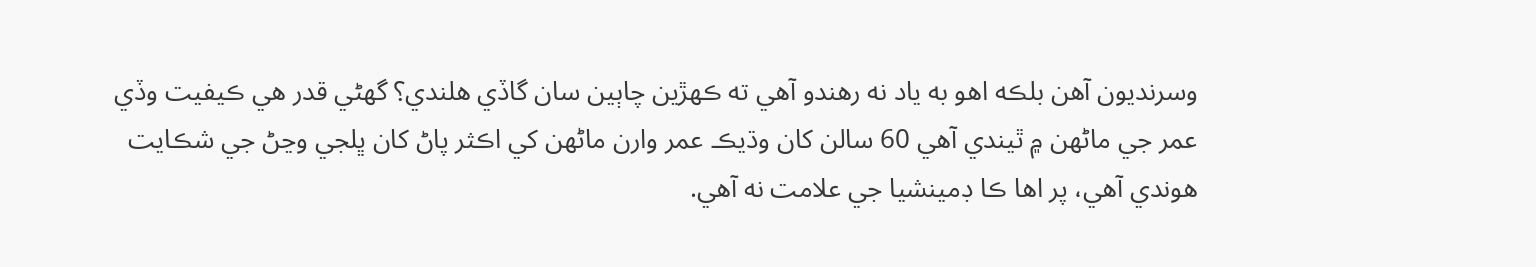وسرنديون آھن بلڪه اھو به ياد نه رھندو آھي ته ڪھڙين چاٻين سان گاڏي ھلندي؟ گھڻي قدر ھي ڪيفيت وڏي عمر جي ماڻھن ۾ ٿيندي آھي 60 سالن کان وڌيڪ عمر وارن ماڻھن کي اڪثر پاڻ کان ڀلجي وڃڻ جي شڪايت ھوندي آھي، پر اھا ڪا ڊمينشيا جي علامت نه آھي.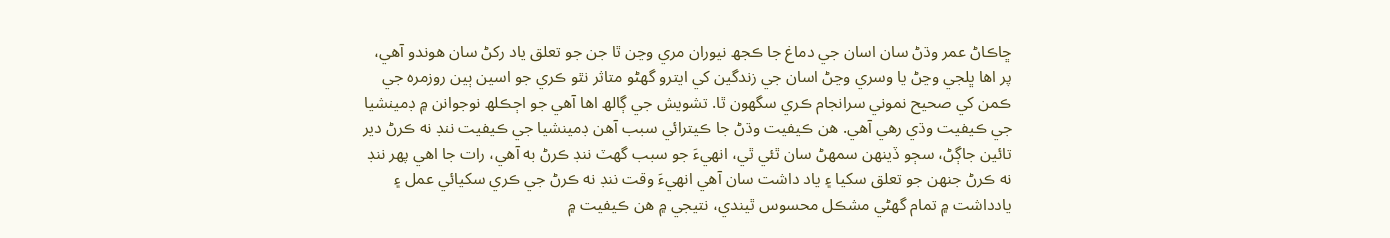ڇاڪاڻ عمر وڌڻ سان اسان جي دماغ جا ڪجھ نيوران مري وڃن ٿا جن جو تعلق ياد رکڻ سان ھوندو آھي، پر اھا ڀلجي وڃڻ يا وسري وڃڻ اسان جي زندگين کي ايترو گھڻو متاثر نٿو ڪري جو اسين ٻين روزمرہ جي ڪمن کي صحيح نموني سرانجام ڪري سگھون ٿا. تشويش جي ڳالھ اھا آھي جو اڄڪلھ نوجوانن ۾ ڊمينشيا جي ڪيفيت وڌي رھي آھي. ھن ڪيفيت وڌڻ جا ڪيترائي سبب آھن ڊمينشيا جي ڪيفيت ننڊ نه ڪرڻ دير تائين جاڳڻ، سڄو ڏينھن سمھڻ سان ٿئي ٿي، انھيءَ جو سبب گھٽ ننڊ ڪرڻ به آھي، رات جا اھي پھر ننڊ نه ڪرڻ جنھن جو تعلق سکيا ۽ ياد داشت سان آھي انھيءَ وقت ننڊ نه ڪرڻ جي ڪري سکيائي عمل ۽ يادداشت ۾ تمام گھڻي مشڪل محسوس ٿيندي، نتيجي ۾ ھن ڪيفيت ۾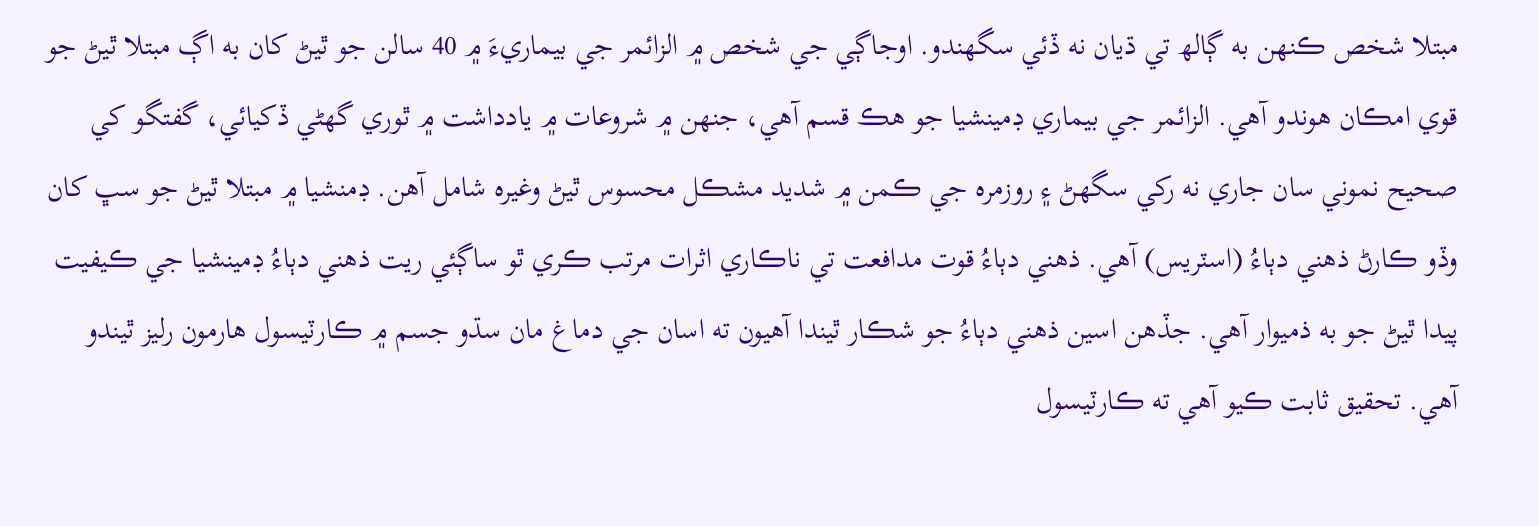مبتلا شخص ڪنھن به ڳالھ تي ڌيان نه ڏئي سگھندو. اوجاڳي جي شخص ۾ الزائمر جي بيماريءَ ۾ 40 سالن جو ٿيڻ کان به اڳ مبتلا ٿيڻ جو قوي امڪان ھوندو آھي. الزائمر جي بيماري ڊمينشيا جو ھڪ قسم آھي، جنھن ۾ شروعات ۾ يادداشت ۾ ٿوري گھڻي ڏکيائي، گفتگو کي صحيح نموني سان جاري نه رکي سگھڻ ۽ روزمرہ جي ڪمن ۾ شديد مشڪل محسوس ٿيڻ وغيرہ شامل آھن. ڊمنشيا ۾ مبتلا ٿيڻ جو سڀ کان وڏو ڪارڻ ذھني دٻاءُ (اسٽريس) آھي. ذھني دٻاءُ قوت مدافعت تي ناڪاري اثرات مرتب ڪري ٿو ساڳئي ريت ذھني دٻاءُ ڊمينشيا جي ڪيفيت پيدا ٿيڻ جو به ذميوار آھي. جڏھن اسين ذھني دٻاءُ جو شڪار ٿيندا آھيون ته اسان جي دماغ مان سڌو جسم ۾ ڪارٽيسول ھارمون رليز ٿيندو آھي. تحقيق ثابت ڪيو آھي ته ڪارٽيسول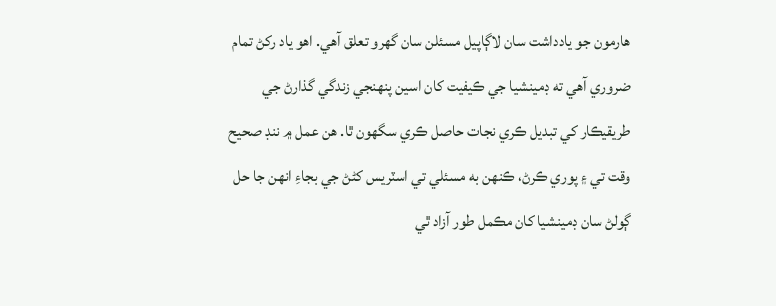ھارمون جو يادداشت سان لاڳاپيل مسئلن سان گھرو تعلق آھي. اھو ياد رکڻ تمام ضروري آھي ته ڊمينشيا جي ڪيفيت کان اسين پنھنجي زندگي گذارڻ جي طريقيڪار کي تبديل ڪري نجات حاصل ڪري سگھون ٿا. ھن عمل ۾ ننڊ صحيح وقت تي ۽ پوري ڪرڻ، ڪنھن به مسئلي تي اسٽريس کڻڻ جي بجاءِ انھن جا حل ڳولڻ سان ڊمينشيا کان مڪمل طور آزاد ٿي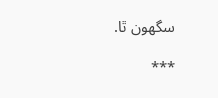سگھون ٿا.

***